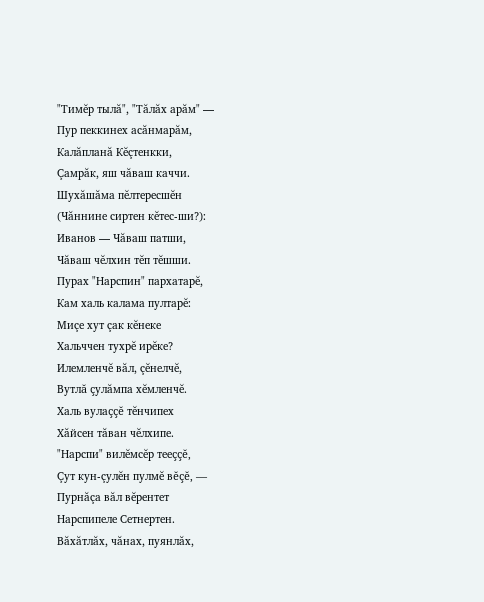"Тимĕр тылă", "Тăлăх арăм" —
Пур пеккинех асăнмарăм,
Калăпланă Кĕçтенкки,
Çамрăк, яш чăваш каччи.
Шухăшăма пĕлтересшĕн
(Чăннине сиртен кĕтес-ши?):
Иванов — Чăваш патши,
Чăваш чĕлхин тĕп тĕшши.
Пурах "Нарспин" пархатарĕ,
Кам халь калама пултарĕ:
Миçе хут çак кĕнеке
Хальччен тухрĕ ирĕке?
Илемленчĕ вăл, çĕнелчĕ,
Вутлă çулăмпа хĕмленчĕ.
Халь вулаççĕ тĕнчипех
Хăйсен тăван чĕлхипе.
"Нарспи" вилĕмсĕр тееççĕ,
Çут кун-çулĕн пулмĕ вĕçĕ, —
Пурнăçа вăл вĕрентет
Нарспипеле Сетнертен.
Вăхăтлăх, чăнах, пуянлăх,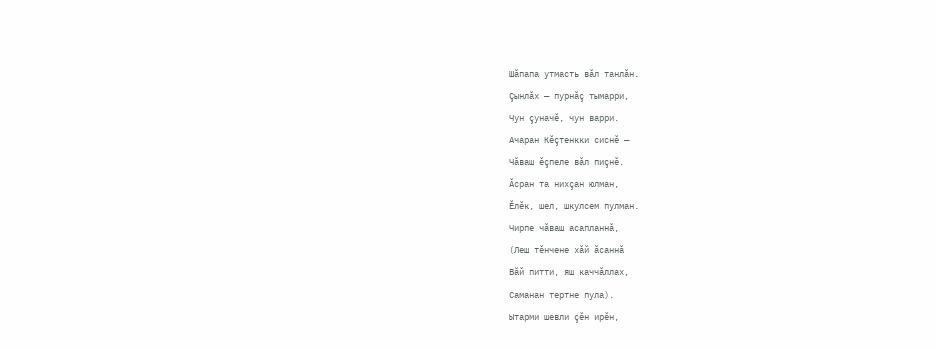Шăпапа утмасть вăл танлăн.
Çынлăх — пурнăç тымарри,
Чун çуначĕ, чун варри.
Ачаран Кĕçтенкки сиснĕ —
Чăваш ĕçпеле вăл пиçнĕ.
Ăсран та нихçан юлман,
Ĕлĕк, шел, шкулсем пулман.
Чирпе чăваш асапланнă,
(Леш тĕнчене хăй ăсаннă
Вăй питти, яш каччăллах,
Саманан тертне пула).
Ытарми шевли çĕн ирĕн,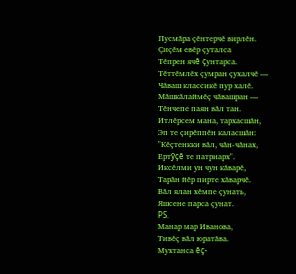Пусмăра çĕнтерчĕ вирлĕн.
Çиçĕм евĕр çуталса
Тĕпрен ячĕ çунтарса.
Тĕттĕмлĕх çумран çухалчĕ —
Чăваш классикĕ пур халĕ.
Мăшкăлаймĕç чăвашран —
Тĕнчепе паян вăл тан.
Итлĕрсем мана, тархасшăн,
Эп те çирĕппĕн каласшăн:
"Кĕçтенкки вăл, чăн-чăнах,
Ертỹçĕ те патриарх".
Иксĕлми ун чун кăварĕ,
Тарăн йĕр пирте хăварчĕ.
Вăл ялан хĕмпе çунать,
Яшсене парса çунат.
PS.
Манар мар Иванова,
Тивĕç вăл юратăва.
Мухтанса ĕç-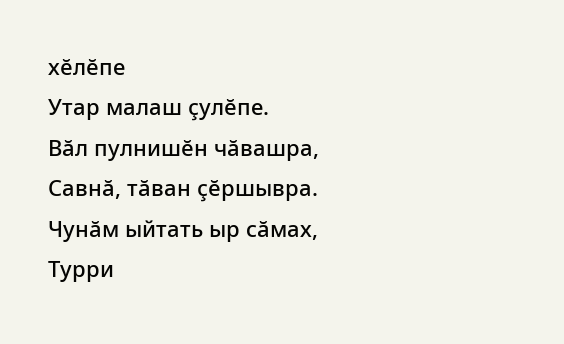хĕлĕпе
Утар малаш çулĕпе.
Вăл пулнишĕн чăвашра,
Савнă, тăван çĕршывра.
Чунăм ыйтать ыр сăмах,
Турри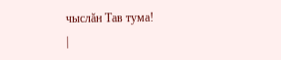чыслăн Тав тума!
|